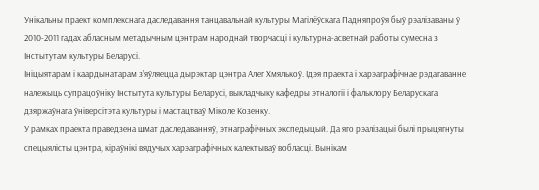Унікальны праект комплекснага даследавання танцавальнай культуры Магілёўскага Падняпроўя быў рэалізаваны ў 2010-2011 гадах абласным метадычным цэнтрам народнай творчасці і культурна-асветнай работы сумесна з Інстытутам культуры Беларусі.
Ініцыятарам і каардынатарам з’яўляецца дырэктар цэнтра Алег Хмялькоў. Ідэя праекта і харэаграфічнае рэдагаванне належыць супрацоўніку Інстытута культуры Беларусі, выкладчыку кафедры этналогіі і фальклору Беларускага дзяржаўнага ўніверсітэта культуры і мастацтваў Міколе Козенку.
У рамках праекта праведзена шмат даследаванняў, этнаграфічных экспедыцый. Да яго рэалізацыі былі прыцягнуты спецыялісты цэнтра, кіраўнікі вядучых харэаграфічных калектываў вобласці. Вынікам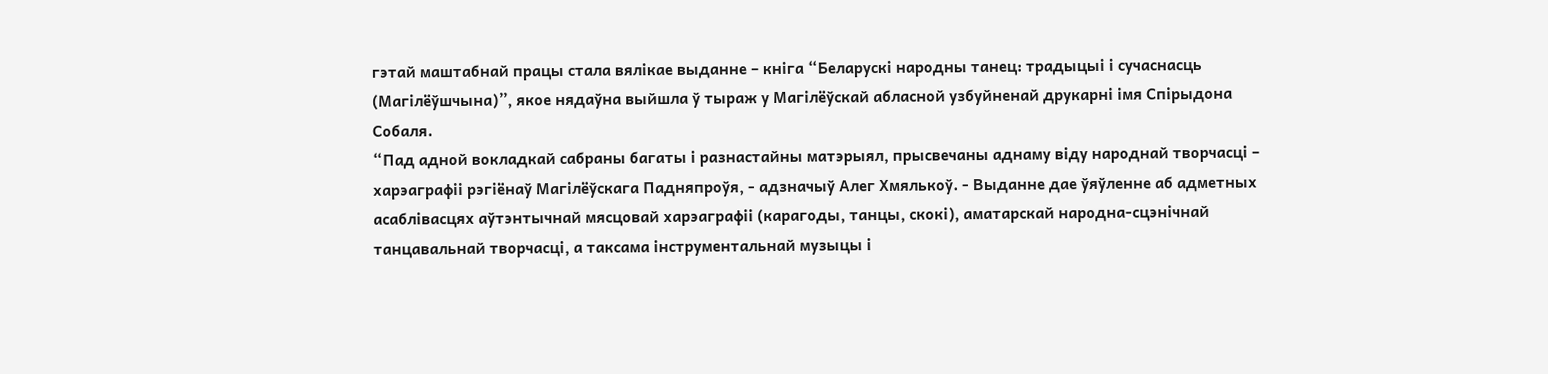гэтай маштабнай працы стала вялікае выданне – кніга “Беларускі народны танец: традыцыі і сучаснасць (Магілёўшчына)”, якое нядаўна выйшла ў тыраж у Магілёўскай абласной узбуйненай друкарні імя Спірыдона Собаля.
“Пад адной вокладкай сабраны багаты і разнастайны матэрыял, прысвечаны аднаму віду народнай творчасці – харэаграфіі рэгіёнаў Магілёўскага Падняпроўя, - адзначыў Алег Хмялькоў. - Выданне дае ўяўленне аб адметных асаблівасцях аўтэнтычнай мясцовай харэаграфіі (карагоды, танцы, скокі), аматарскай народна-сцэнічнай танцавальнай творчасці, а таксама інструментальнай музыцы і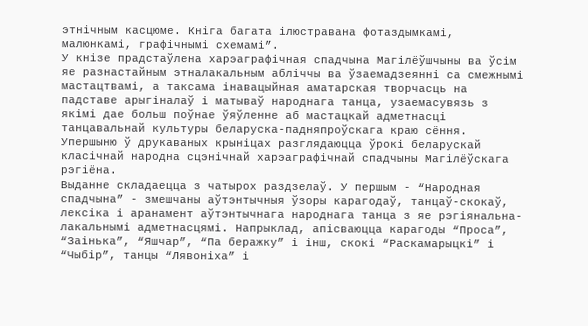этнічным касцюме. Кніга багата ілюстравана фотаздымкамі, малюнкамі, графічнымі схемамі”.
У кнізе прадстаўлена харэаграфічная спадчына Магілёўшчыны ва ўсім яе разнастайным этналакальным абліччы ва ўзаемадзеянні са смежнымі мастацтвамі, а таксама інавацыйная аматарская творчасць на падставе арыгіналаў і матываў народнага танца, узаемасувязь з якімі дае больш поўнае ўяўленне аб мастацкай адметнасці танцавальнай культуры беларуска-падняпроўскага краю сёння. Упершыню ў друкаваных крыніцах разглядаюцца ўрокі беларускай класічнай народна сцэнічнай харэаграфічнай спадчыны Магілёўскага рэгіёна.
Выданне складаецца з чатырох раздзелаў. У першым - “Народная спадчына” - змешчаны аўтэнтычныя ўзоры карагодаў, танцаў-скокаў, лексіка і аранамент аўтэнтычнага народнага танца з яе рэгіянальна-лакальнымі адметнасцямі. Напрыклад, апісваюцца карагоды “Проса”, “Заінька”, “Яшчар”, “Па беражку” і інш, скокі “Раскамарыцкі” і “Чыбір”, танцы “Лявоніха” і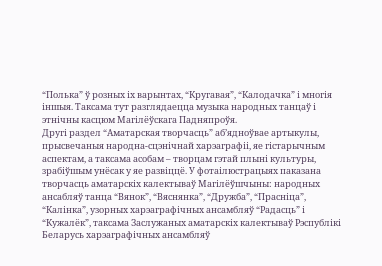“Полька” ў розных іх варынтах, “Кругавая”, “Калодачка” і многія іншыя. Таксама тут разглядаецца музыка народных танцаў і этнічны касцюм Магілёўскага Падняпроўя.
Другі раздел “Аматарская творчасць” аб’ядноўвае артыкулы, прысвечаныя народна-сцэнічнай харэаграфіі, яе гістарычным аспектам, а таксама асобам – творцам гэтай плыні культуры, зрабіўшым унёсак у яе развіццё. У фотаілюстрацыях паказана творчасць аматарскіх калектываў Магілёўшчыны: народных ансабляў танца “Вянок”, “Вяснянка”, “Дружба”, “Прасніца”, “Калінка”, узорных харэаграфічных ансамбляў “Радасць” і “Кужалёк”, таксама Заслужаных аматарскіх калектываў Рэспублікі Беларусь харэаграфічных ансамбляў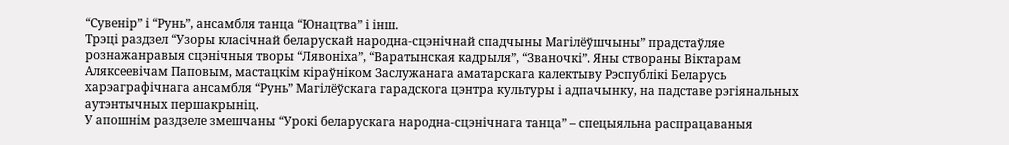“Сувенір” і “Рунь”, ансамбля танца “Юнацтва” і інш.
Трэці раздзел “Узоры класічнай беларускай народна-сцэнічнай спадчыны Магілёўшчыны” прадстаўляе рознажанравыя сцэнічныя творы “Лявоніха”, “Варатынская кадрыля”, “Званочкі”. Яны створаны Віктарам Аляксеевічам Паповым, мастацкім кіраўніком Заслужанага аматарскага калектыву Рэспублікі Беларусь харэаграфічнага ансамбля “Рунь” Магілёўскага гарадскога цэнтра культуры і адпачынку, на падставе рэгіянальных аутэнтычных першакрыніц.
У апошнім раздзеле змешчаны “Урокі беларускага народна-сцэнічнага танца” – спецыяльна распрацаваныя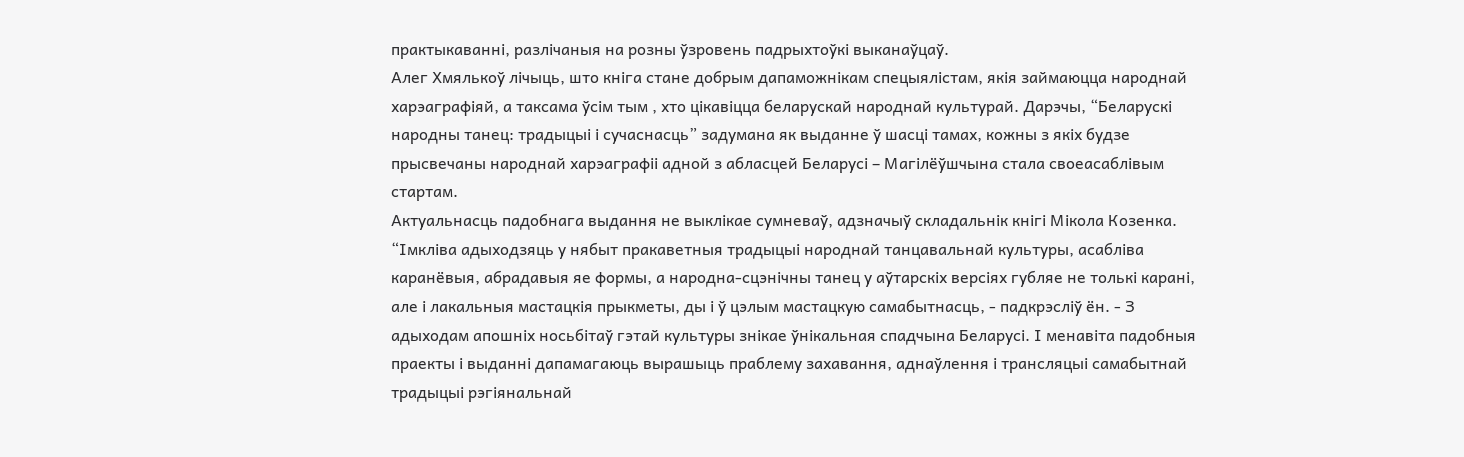практыкаванні, разлічаныя на розны ўзровень падрыхтоўкі выканаўцаў.
Алег Хмялькоў лічыць, што кніга стане добрым дапаможнікам спецыялістам, якія займаюцца народнай харэаграфіяй, а таксама ўсім тым , хто цікавіцца беларускай народнай культурай. Дарэчы, “Беларускі народны танец: традыцыі і сучаснасць” задумана як выданне ў шасці тамах, кожны з якіх будзе прысвечаны народнай харэаграфіі адной з абласцей Беларусі – Магілёўшчына стала своеасаблівым стартам.
Актуальнасць падобнага выдання не выклікае сумневаў, адзначыў складальнік кнігі Мікола Козенка. “Імкліва адыходзяць у нябыт пракаветныя традыцыі народнай танцавальнай культуры, асабліва каранёвыя, абрадавыя яе формы, а народна-сцэнічны танец у аўтарскіх версіях губляе не толькі карані, але і лакальныя мастацкія прыкметы, ды і ў цэлым мастацкую самабытнасць, - падкрэсліў ён. - З адыходам апошніх носьбітаў гэтай культуры знікае ўнікальная спадчына Беларусі. І менавіта падобныя праекты і выданні дапамагаюць вырашыць праблему захавання, аднаўлення і трансляцыі самабытнай традыцыі рэгіянальнай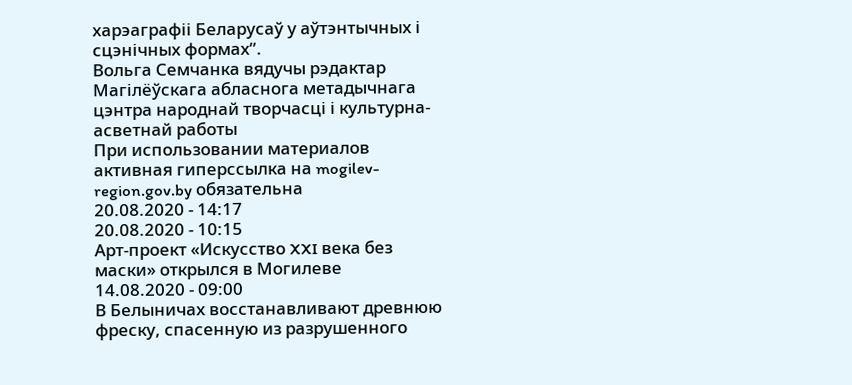харэаграфіі Беларусаў у аўтэнтычных і сцэнічных формах”.
Вольга Семчанка вядучы рэдактар Магілёўскага абласнога метадычнага цэнтра народнай творчасці і культурна-асветнай работы
При использовании материалов активная гиперссылка на mogilev-region.gov.by обязательна
20.08.2020 - 14:17
20.08.2020 - 10:15
Арт-проект «Искусство XXI века без маски» открылся в Могилеве
14.08.2020 - 09:00
В Белыничах восстанавливают древнюю фреску, спасенную из разрушенного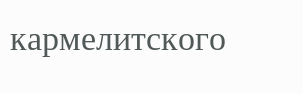кармелитского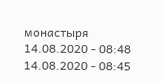монастыря
14.08.2020 - 08:48
14.08.2020 - 08:45